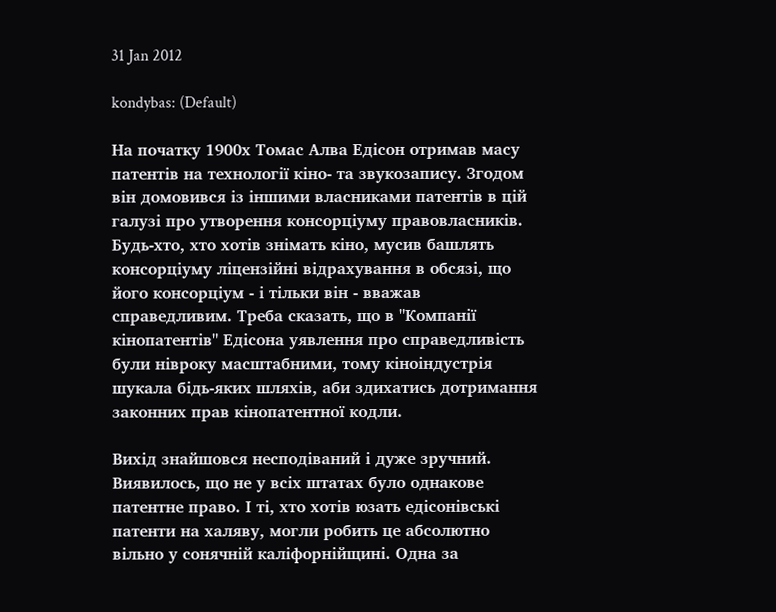31 Jan 2012

kondybas: (Default)

На початку 1900х Томас Алва Едісон отримав масу патентів на технології кіно- та звукозапису. Згодом він домовився із іншими власниками патентів в цій галузі про утворення консорціуму правовласників. Будь-хто, хто хотів знімать кіно, мусив башлять консорціуму ліцензійні відрахування в обсязі, що його консорціум - і тільки він - вважав справедливим. Треба сказать, що в "Компанії кінопатентів" Едісона уявлення про справедливість були нівроку масштабними, тому кіноіндустрія шукала бідь-яких шляхів, аби здихатись дотримання законних прав кінопатентної кодли.

Вихід знайшовся несподіваний і дуже зручний. Виявилось, що не у всіх штатах було однакове патентне право. І ті, хто хотів юзать едісонівські патенти на халяву, могли робить це абсолютно вільно у сонячній каліфорнійщині. Одна за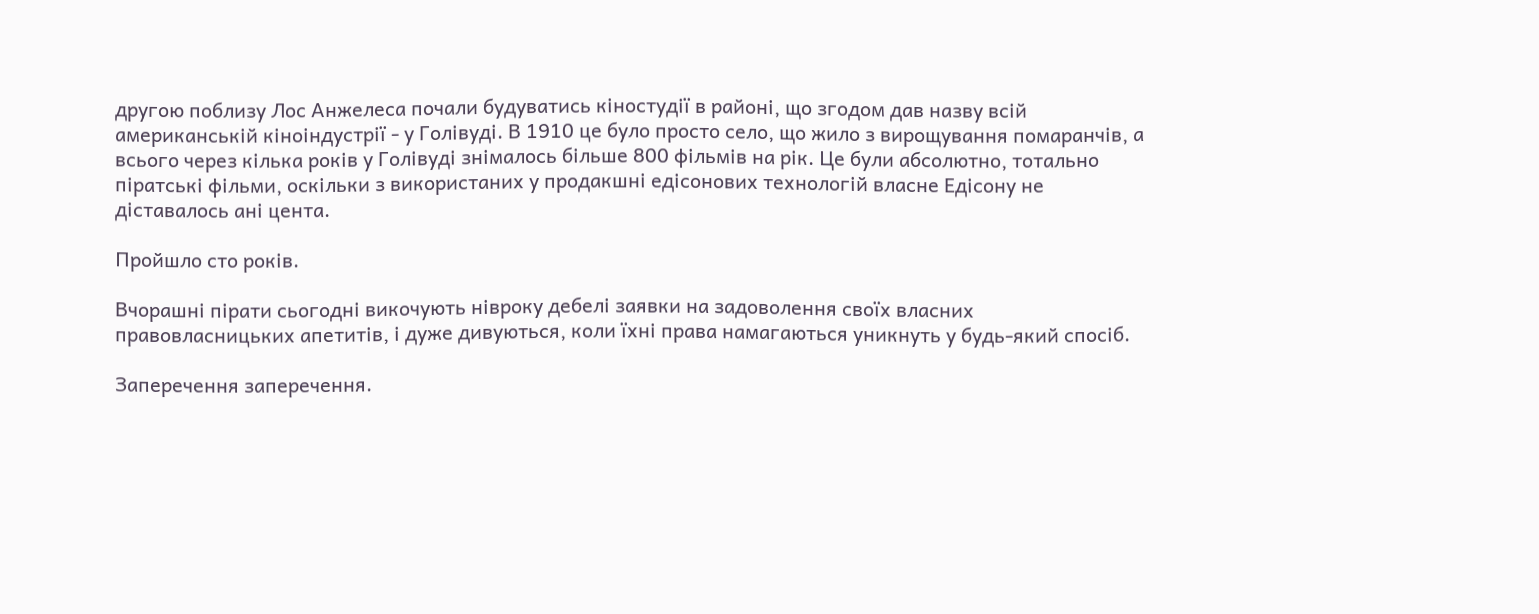другою поблизу Лос Анжелеса почали будуватись кіностудії в районі, що згодом дав назву всій американській кіноіндустрії - у Голівуді. В 1910 це було просто село, що жило з вирощування помаранчів, а всього через кілька років у Голівуді знімалось більше 800 фільмів на рік. Це були абсолютно, тотально піратські фільми, оскільки з використаних у продакшні едісонових технологій власне Едісону не діставалось ані цента.

Пройшло сто років.

Вчорашні пірати сьогодні викочують нівроку дебелі заявки на задоволення своїх власних правовласницьких апетитів, і дуже дивуються, коли їхні права намагаються уникнуть у будь-який спосіб.

Заперечення заперечення.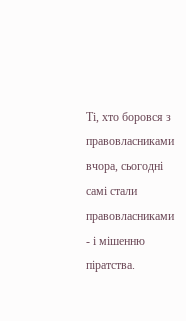Ті, хто боровся з правовласниками вчора, сьогодні самі стали правовласниками - і мішенню піратства.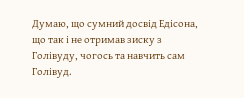Думаю, що сумний досвід Едісона, що так і не отримав зиску з Голівуду, чогось та навчить сам Голівуд.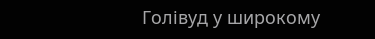Голівуд у широкому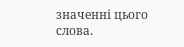значенні цього слова.